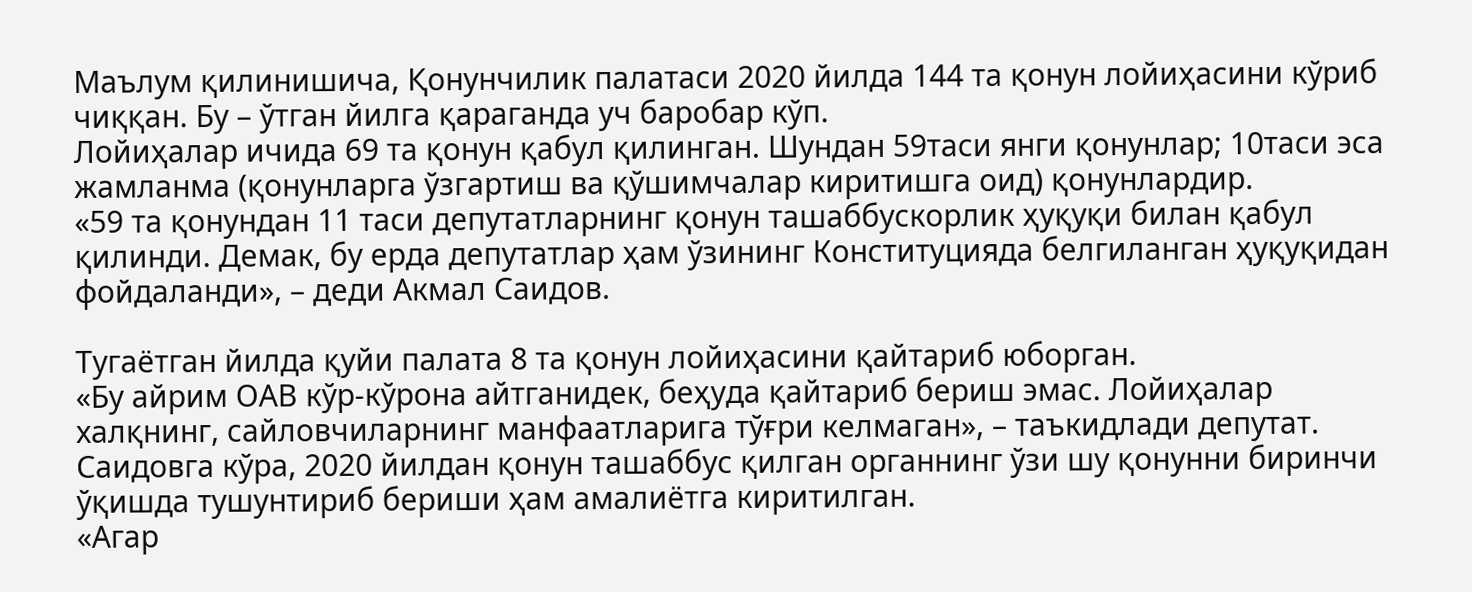Маълум қилинишича, Қонунчилик палатаси 2020 йилда 144 та қонун лойиҳасини кўриб чиққан. Бу – ўтган йилга қараганда уч баробар кўп.
Лойиҳалар ичида 69 та қонун қабул қилинган. Шундан 59таси янги қонунлар; 10таси эса жамланма (қонунларга ўзгартиш ва қўшимчалар киритишга оид) қонунлардир.
«59 та қонундан 11 таси депутатларнинг қонун ташаббускорлик ҳуқуқи билан қабул қилинди. Демак, бу ерда депутатлар ҳам ўзининг Конституцияда белгиланган ҳуқуқидан фойдаланди», – деди Акмал Саидов.

Тугаётган йилда қуйи палата 8 та қонун лойиҳасини қайтариб юборган.
«Бу айрим ОАВ кўр-кўрона айтганидек, беҳуда қайтариб бериш эмас. Лойиҳалар халқнинг, сайловчиларнинг манфаатларига тўғри келмаган», – таъкидлади депутат.
Саидовга кўра, 2020 йилдан қонун ташаббус қилган органнинг ўзи шу қонунни биринчи ўқишда тушунтириб бериши ҳам амалиётга киритилган.
«Агар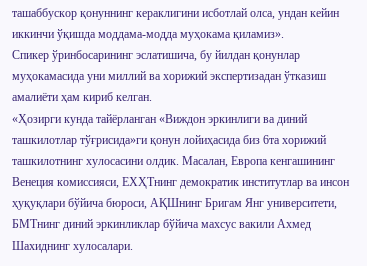ташаббускор қонуннинг кераклигини исботлай олса, ундан кейин иккинчи ўқишда моддама-модда муҳокама қиламиз».
Спикер ўринбосарининг эслатишича, бу йилдан қонунлар муҳокамасида уни миллий ва хорижий экспертизадан ўтказиш амалиёти ҳам кириб келган.
«Ҳозирги кунда тайёрланган «Виждон эркинлиги ва диний ташкилотлар тўғрисида»ги қонун лойиҳасида биз 6та хорижий ташкилотнинг хулосасини олдик. Масалан, Европа кенгашининг Венеция комиссияси, ЕХҲТнинг демократик институтлар ва инсон ҳуқуқлари бўйича бюроси, АҚШнинг Бригам Янг университети, БМТнинг диний эркинликлар бўйича махсус вакили Ахмед Шахиднинг хулосалари.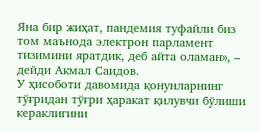Яна бир жиҳат, пандемия туфайли биз том маънода электрон парламент тизимини яратдик, деб айта оламан», – дейди Акмал Саидов.
У ҳисоботи давомида қонунларнинг тўғридан тўғри ҳаракат қилувчи бўлиши кераклигини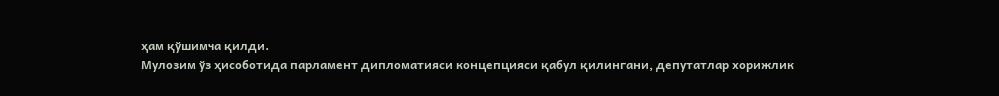ҳам қўшимча қилди.
Мулозим ўз ҳисоботида парламент дипломатияси концепцияси қабул қилингани, депутатлар хорижлик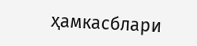ҳамкасблари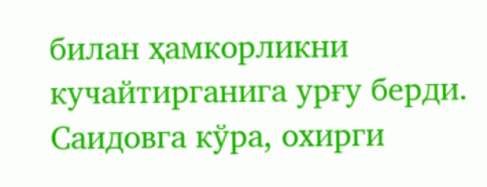билан ҳамкорликни кучайтирганига урғу берди.
Саидовга кўра, охирги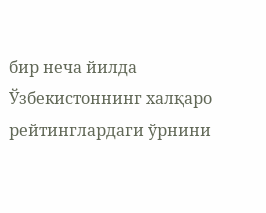бир неча йилда Ўзбекистоннинг халқаро рейтинглардаги ўрнини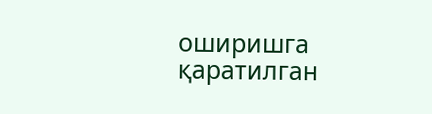оширишга қаратилган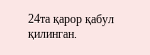24та қарор қабул қилинган.